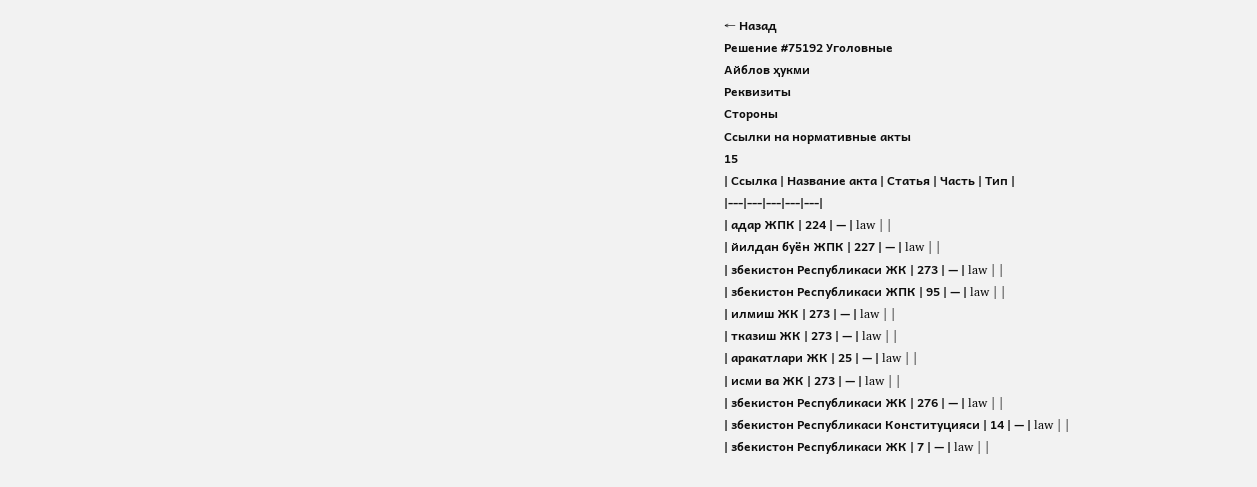← Назад
Решение #75192 Уголовные
Айблов ҳукми
Реквизиты
Стороны
Ссылки на нормативные акты
15
| Ссылка | Название акта | Статья | Часть | Тип |
|---|---|---|---|---|
| адар ЖПК | 224 | — | law | |
| йилдан буён ЖПК | 227 | — | law | |
| збекистон Республикаси ЖК | 273 | — | law | |
| збекистон Республикаси ЖПК | 95 | — | law | |
| илмиш ЖК | 273 | — | law | |
| тказиш ЖК | 273 | — | law | |
| аракатлари ЖК | 25 | — | law | |
| исми ва ЖК | 273 | — | law | |
| збекистон Республикаси ЖК | 276 | — | law | |
| збекистон Республикаси Конституцияси | 14 | — | law | |
| збекистон Республикаси ЖК | 7 | — | law | |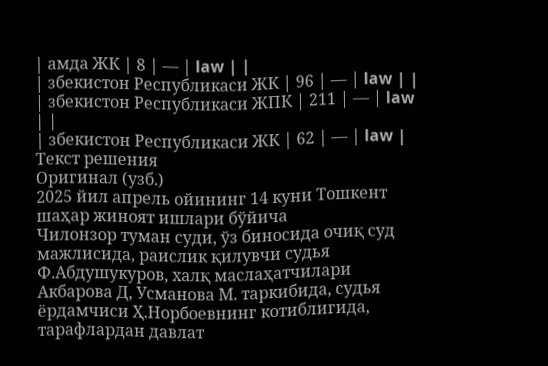| амда ЖК | 8 | — | law | |
| збекистон Республикаси ЖК | 96 | — | law | |
| збекистон Республикаси ЖПК | 211 | — | law | |
| збекистон Республикаси ЖК | 62 | — | law |
Текст решения
Оригинал (узб.)
2025 йил апрель ойининг 14 куни Тошкент шаҳар жиноят ишлари бўйича
Чилонзор туман суди, ўз биносида очиқ суд мажлисида, раислик қилувчи судья
Ф.Абдушукуров, халқ маслаҳатчилари Акбарова Д, Усманова М. таркибида, судья
ёрдамчиси Ҳ.Норбоевнинг котиблигида, тарафлардан давлат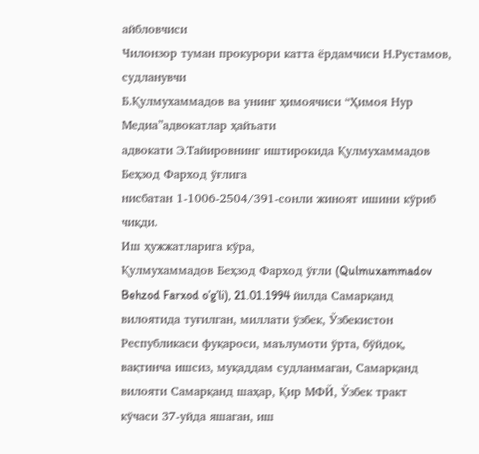айбловчиси
Чилонзор туман прокурори катта ёрдамчиси Н.Рустамов, судланувчи
Б.Қулмухаммадов ва унинг ҳимоячиси “Ҳимоя Нур Медиа”адвокатлар ҳайъати
адвокати Э.Тайировнинг иштирокида Қулмухаммадов Беҳзод Фарход ўғлига
нисбатан 1-1006-2504/391-сонли жиноят ишини кўриб чиқди.
Иш ҳужжатларига кўра,
Қулмухаммадов Беҳзод Фарход ўғли (Qulmuxammadov
Behzod Farxod o’g’li), 21.01.1994 йилда Самарқанд
вилоятида туғилган, миллати ўзбек, Ўзбекистон
Республикаси фуқароси, маълумоти ўрта, бўйдоқ,
вақтинча ишсиз, муқаддам судланмаган, Самарқанд
вилояти Самарқанд шаҳар, Қир МФЙ, Ўзбек тракт
кўчаси 37-уйда яшаган, иш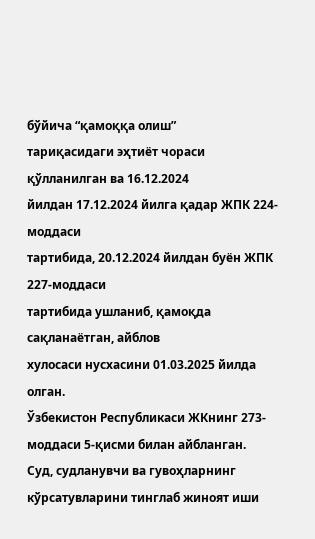бўйича “қамоққа олиш”
тариқасидаги эҳтиёт чораси қўлланилган ва 16.12.2024
йилдан 17.12.2024 йилга қадар ЖПК 224-моддаси
тартибида, 20.12.2024 йилдан буён ЖПК 227-моддаси
тартибида ушланиб, қамоқда сақланаётган, айблов
хулосаси нусхасини 01.03.2025 йилда олган.
Ўзбекистон Республикаси ЖКнинг 273-моддаси 5-қисми билан айбланган.
Суд, судланувчи ва гувоҳларнинг кўрсатувларини тинглаб жиноят иши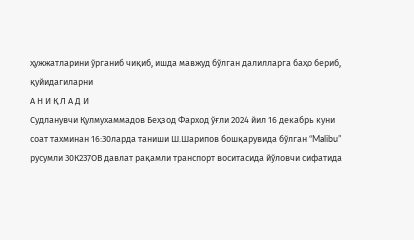ҳужжатларини ўрганиб чиқиб, ишда мавжуд бўлган далилларга баҳо бериб,
қуйидагиларни
А Н И Қ Л А Д И
Судланувчи Қулмухаммадов Беҳзод Фарход ўғли 2024 йил 16 декабрь куни
соат тахминан 16:30ларда таниши Ш.Шарипов бошқарувида бўлган “Malibu”
русумли 30К237ОВ давлат рақамли транспорт воситасида йўловчи сифатида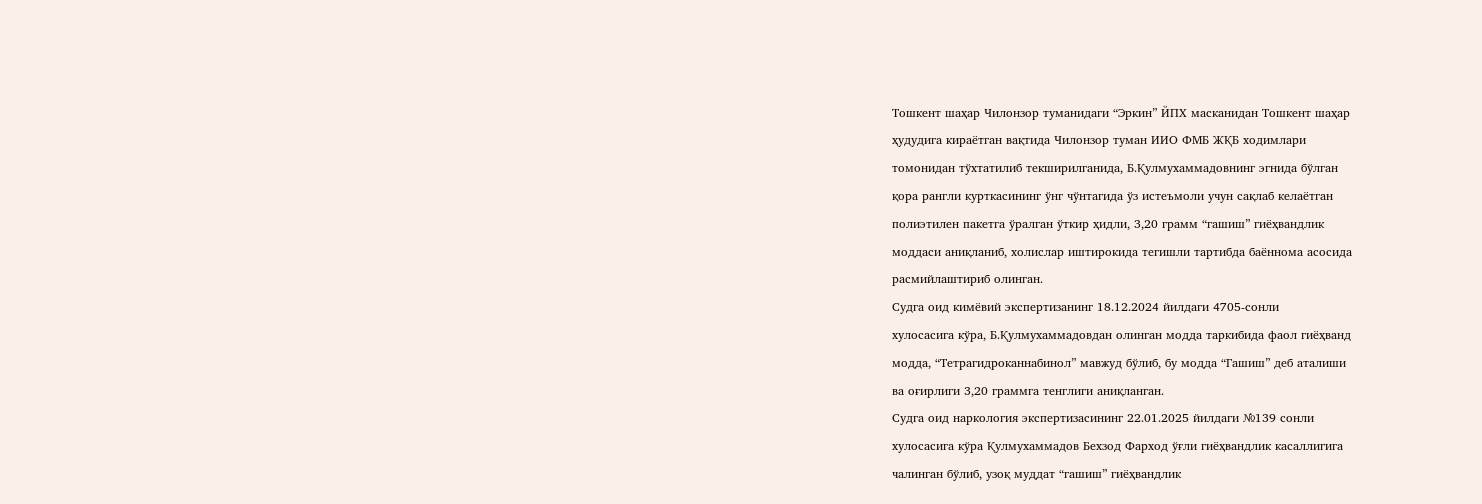Тошкент шаҳар Чилонзор туманидаги “Эркин” ЙПХ масканидан Тошкент шаҳар
ҳудудига кираётган вақтида Чилонзор туман ИИО ФМБ ЖҚБ ходимлари
томонидан тўхтатилиб текширилганида, Б.Қулмухаммадовнинг эгнида бўлган
қора рангли курткасининг ўнг чўнтагида ўз истеъмоли учун сақлаб келаётган
полиэтилен пакетга ўралган ўткир ҳидли, 3,20 грамм “гашиш” гиёҳвандлик
моддаси аниқланиб, холислар иштирокида тегишли тартибда баённома асосида
расмийлаштириб олинган.
Судга оид кимёвий экспертизанинг 18.12.2024 йилдаги 4705-сонли
хулосасига кўра, Б.Қулмухаммадовдан олинган модда таркибида фаол гиёҳванд
модда, “Тетрагидроканнабинол” мавжуд бўлиб, бу модда “Гашиш” деб аталиши
ва оғирлиги 3,20 граммга тенглиги аниқланган.
Судга оид наркология экспертизасининг 22.01.2025 йилдаги №139 сонли
хулосасига кўра Қулмухаммадов Бехзод Фарход ўғли гиёҳвандлик касаллигига
чалинган бўлиб, узоқ муддат “гашиш” гиёҳвандлик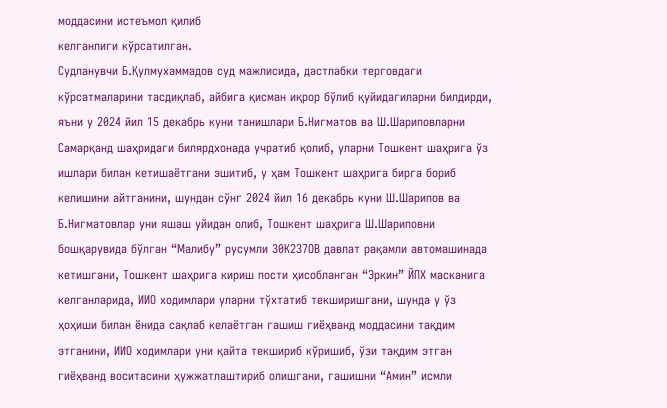моддасини истеъмол қилиб
келганлиги кўрсатилган.
Судланувчи Б.Қулмухаммадов суд мажлисида, дастлабки терговдаги
кўрсатмаларини тасдиқлаб, айбига қисман иқрор бўлиб қуйидагиларни билдирди,
яъни у 2024 йил 15 декабрь куни танишлари Б.Нигматов ва Ш.Шариповларни
Самарқанд шаҳридаги билярдхонада учратиб қолиб, уларни Тошкент шаҳрига ўз
ишлари билан кетишаётгани эшитиб, у ҳам Тошкент шаҳрига бирга бориб
келишини айтганини, шундан сўнг 2024 йил 16 декабрь куни Ш.Шарипов ва
Б.Нигматовлар уни яшаш уйидан олиб, Тошкент шаҳрига Ш.Шариповни
бошқарувида бўлган “Малибу” русумли 30К237ОВ давлат рақамли автомашинада
кетишгани, Тошкент шаҳрига кириш пости ҳисобланган “Эркин” ЙПХ масканига
келганларида, ИИО ходимлари уларни тўхтатиб текширишгани, шунда у ўз
ҳоҳиши билан ёнида сақлаб келаётган гашиш гиёҳванд моддасини тақдим
этганини, ИИО ходимлари уни қайта текшириб кўришиб, ўзи тақдим этган
гиёҳванд воситасини ҳужжатлаштириб олишгани, гашишни “Амин” исмли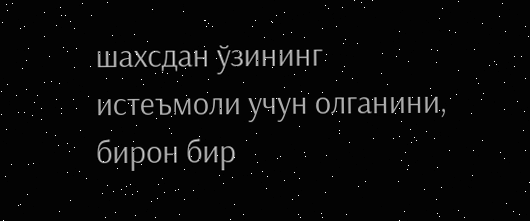шахсдан ўзининг истеъмоли учун олганини, бирон бир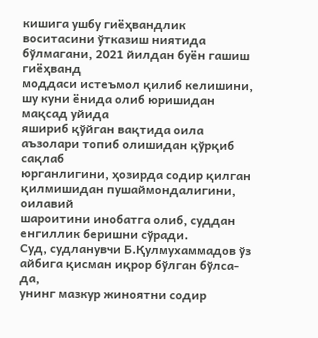кишига ушбу гиёҳвандлик
воситасини ўтказиш ниятида бўлмагани, 2021 йилдан буён гашиш гиёҳванд
моддаси истеъмол қилиб келишини, шу куни ёнида олиб юришидан мақсад уйида
яшириб қўйган вақтида оила аъзолари топиб олишидан қўрқиб сақлаб
юрганлигини, ҳозирда содир қилган қилмишидан пушаймондалигини, оилавий
шароитини инобатга олиб, суддан енгиллик беришни сўради.
Суд, судланувчи Б.Қулмухаммадов ўз айбига қисман иқрор бўлган бўлса-да,
унинг мазкур жиноятни содир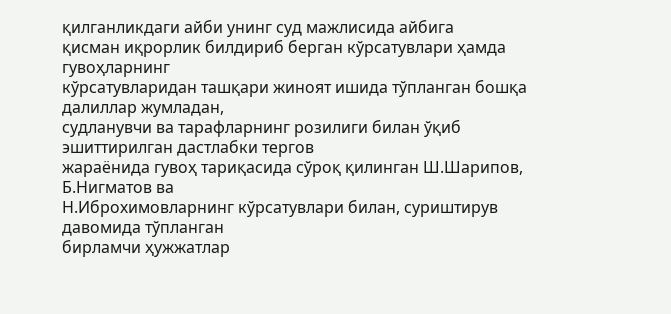қилганликдаги айби унинг суд мажлисида айбига
қисман иқрорлик билдириб берган кўрсатувлари ҳамда гувоҳларнинг
кўрсатувларидан ташқари жиноят ишида тўпланган бошқа далиллар жумладан,
судланувчи ва тарафларнинг розилиги билан ўқиб эшиттирилган дастлабки тергов
жараёнида гувоҳ тариқасида сўроқ қилинган Ш.Шарипов, Б.Нигматов ва
Н.Иброхимовларнинг кўрсатувлари билан, суриштирув давомида тўпланган
бирламчи ҳужжатлар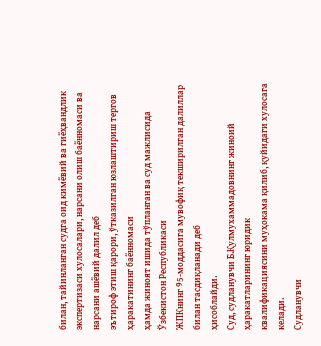билан, тайинланган судга оид кимёвий ва гиёҳвандлик
экспертизаси хулосалари, нарсани олиш баённомаси ва нарсани ашёвий далил деб
эътироф этиш қарори, ўтказилган юзлаштириш тергов ҳаракатининг баённомаси
ҳамда жиноят ишида тўпланган ва суд мажлисида Ўзбекистон Республикаси
ЖПКнинг 95-моддасига мувофиқ текширилган далиллар билан тасдиқланади деб
ҳисоблайди.
Суд, судланувчи Б.Қулмухаммадовнинг жиноий ҳаракатларининг юридик
квалификациясини муҳокама қилиб, қуйидаги хулосага келади.
Судланувчи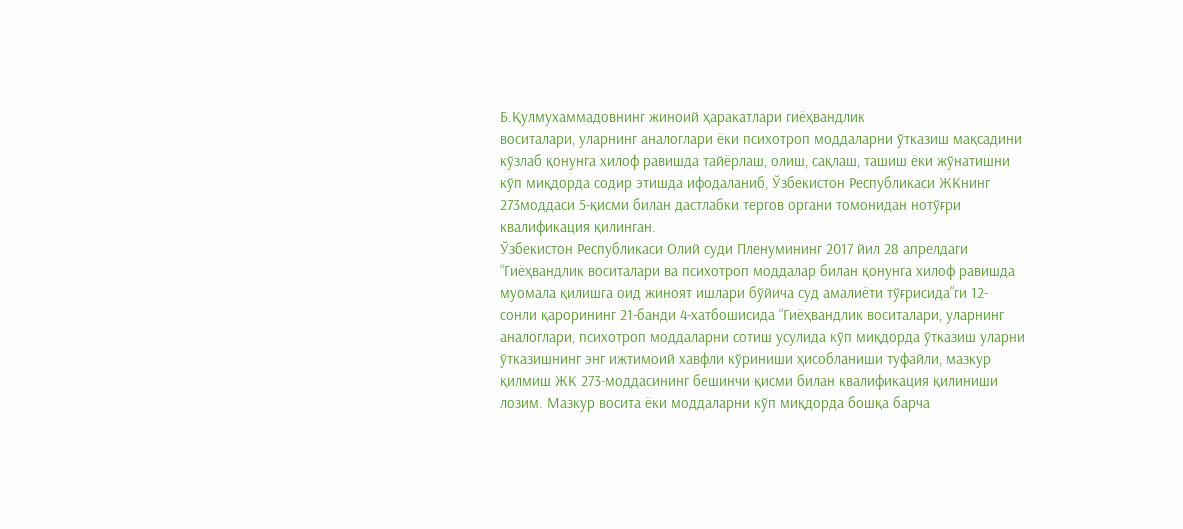Б.Қулмухаммадовнинг жиноий ҳаракатлари гиёҳвандлик
воситалари, уларнинг аналоглари ёки психотроп моддаларни ўтказиш мақсадини
кўзлаб қонунга хилоф равишда тайёрлаш, олиш, сақлаш, ташиш ёки жўнатишни
кўп миқдорда содир этишда ифодаланиб, Ўзбекистон Республикаси ЖКнинг 273моддаси 5-қисми билан дастлабки тергов органи томонидан нотўғри
квалификация қилинган.
Ўзбекистон Республикаси Олий суди Пленумининг 2017 йил 28 апрелдаги
“Гиёҳвандлик воситалари ва психотроп моддалар билан қонунга хилоф равишда
муомала қилишга оид жиноят ишлари бўйича суд амалиёти тўғрисида”ги 12-
сонли қарорининг 21-банди 4-хатбошисида “Гиёҳвандлик воситалари, уларнинг
аналоглари, психотроп моддаларни сотиш усулида кўп миқдорда ўтказиш уларни
ўтказишнинг энг ижтимоий хавфли кўриниши ҳисобланиши туфайли, мазкур
қилмиш ЖК 273-моддасининг бешинчи қисми билан квалификация қилиниши
лозим. Мазкур восита ёки моддаларни кўп миқдорда бошқа барча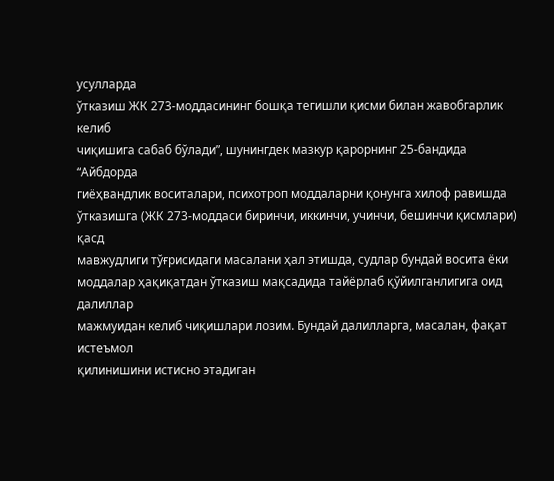усулларда
ўтказиш ЖК 273-моддасининг бошқа тегишли қисми билан жавобгарлик келиб
чиқишига сабаб бўлади”, шунингдек мазкур қарорнинг 25-бандида “Айбдорда
гиёҳвандлик воситалари, психотроп моддаларни қонунга хилоф равишда
ўтказишга (ЖК 273-моддаси биринчи, иккинчи, учинчи, бешинчи қисмлари) қасд
мавжудлиги тўғрисидаги масалани ҳал этишда, судлар бундай восита ёки
моддалар ҳақиқатдан ўтказиш мақсадида тайёрлаб қўйилганлигига оид далиллар
мажмуидан келиб чиқишлари лозим. Бундай далилларга, масалан, фақат истеъмол
қилинишини истисно этадиган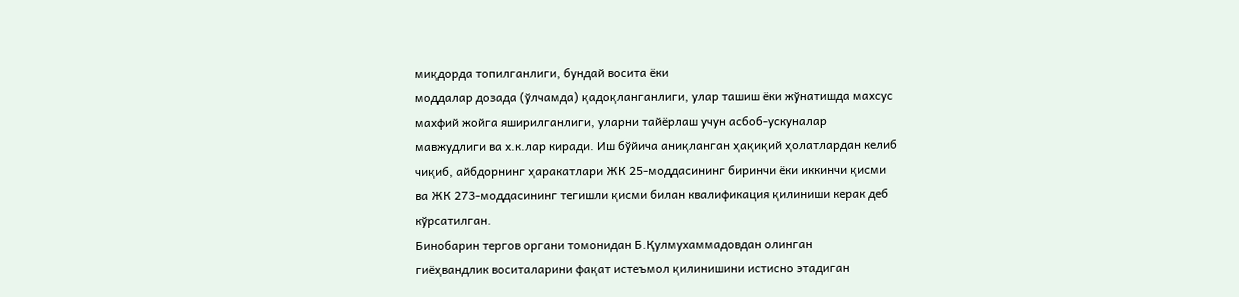миқдорда топилганлиги, бундай восита ёки
моддалар дозада (ўлчамда) қадоқланганлиги, улар ташиш ёки жўнатишда махсус
махфий жойга яширилганлиги, уларни тайёрлаш учун асбоб-ускуналар
мавжудлиги ва х.к.лар киради. Иш бўйича аниқланган ҳақиқий ҳолатлардан келиб
чиқиб, айбдорнинг ҳаракатлари ЖК 25-моддасининг биринчи ёки иккинчи қисми
ва ЖК 273-моддасининг тегишли қисми билан квалификация қилиниши керак деб
кўрсатилган.
Бинобарин тергов органи томонидан Б.Қулмухаммадовдан олинган
гиёҳвандлик воситаларини фақат истеъмол қилинишини истисно этадиган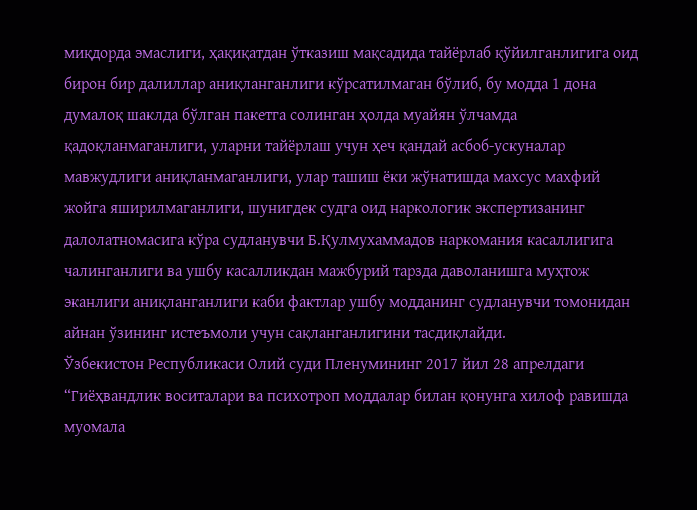миқдорда эмаслиги, ҳақиқатдан ўтказиш мақсадида тайёрлаб қўйилганлигига оид
бирон бир далиллар аниқланганлиги кўрсатилмаган бўлиб, бу модда 1 дона
думалоқ шаклда бўлган пакетга солинган ҳолда муайян ўлчамда
қадоқланмаганлиги, уларни тайёрлаш учун ҳеч қандай асбоб-ускуналар
мавжудлиги аниқланмаганлиги, улар ташиш ёки жўнатишда махсус махфий
жойга яширилмаганлиги, шунигдек судга оид наркологик экспертизанинг
далолатномасига кўра судланувчи Б.Қулмухаммадов наркомания касаллигига
чалинганлиги ва ушбу касалликдан мажбурий тарзда даволанишга муҳтож
эканлиги аниқланганлиги каби фактлар ушбу модданинг судланувчи томонидан
айнан ўзининг истеъмоли учун сақланганлигини тасдиқлайди.
Ўзбекистон Республикаси Олий суди Пленумининг 2017 йил 28 апрелдаги
“Гиёҳвандлик воситалари ва психотроп моддалар билан қонунга хилоф равишда
муомала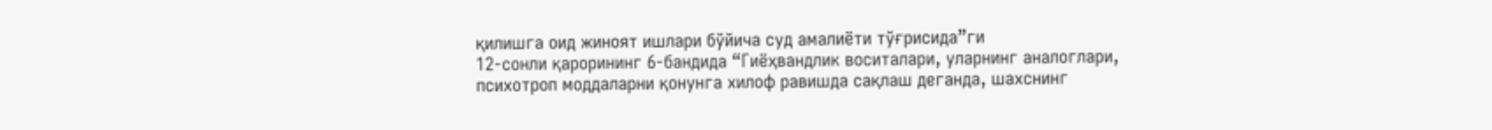қилишга оид жиноят ишлари бўйича суд амалиёти тўғрисида”ги
12-сонли қарорининг 6-бандида “Гиёҳвандлик воситалари, уларнинг аналоглари,
психотроп моддаларни қонунга хилоф равишда сақлаш деганда, шахснинг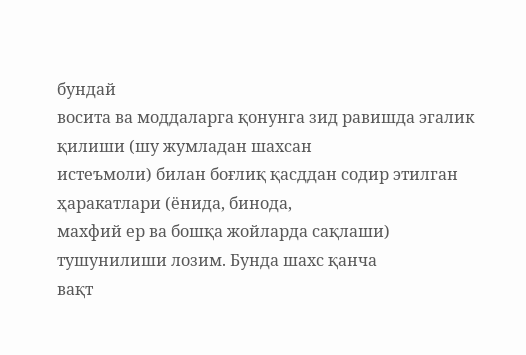бундай
восита ва моддаларга қонунга зид равишда эгалик қилиши (шу жумладан шахсан
истеъмоли) билан боғлиқ қасддан содир этилган ҳаракатлари (ёнида, бинода,
махфий ер ва бошқа жойларда сақлаши) тушунилиши лозим. Бунда шахс қанча
вақт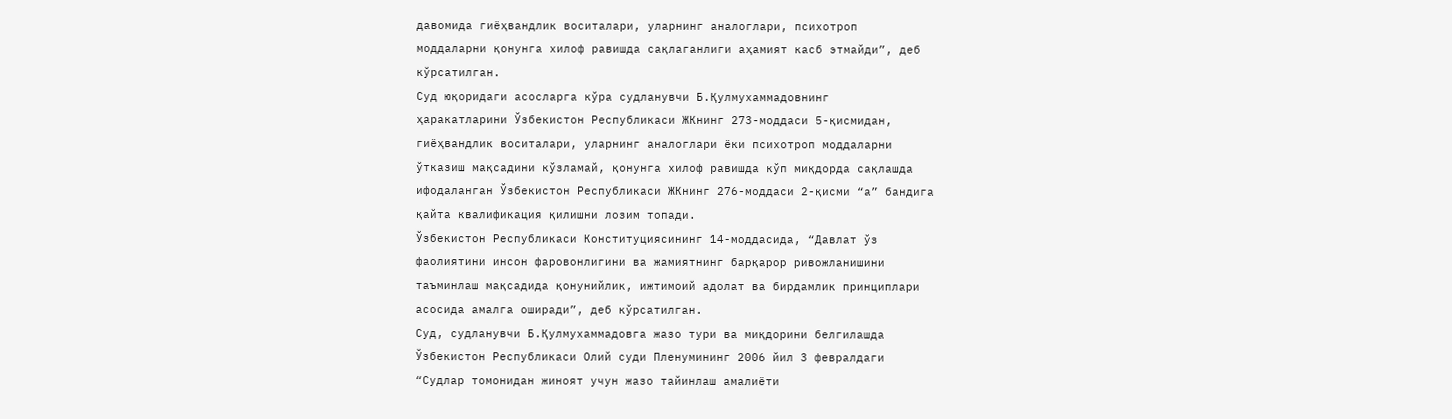давомида гиёҳвандлик воситалари, уларнинг аналоглари, психотроп
моддаларни қонунга хилоф равишда сақлаганлиги аҳамият касб этмайди”, деб
кўрсатилган.
Суд юқоридаги асосларга кўра судланувчи Б.Қулмухаммадовнинг
ҳаракатларини Ўзбекистон Республикаси ЖКнинг 273-моддаси 5-қисмидан,
гиёҳвандлик воситалари, уларнинг аналоглари ёки психотроп моддаларни
ўтказиш мақсадини кўзламай, қонунга хилоф равишда кўп миқдорда сақлашда
ифодаланган Ўзбекистон Республикаси ЖКнинг 276-моддаси 2-қисми “а” бандига
қайта квалификация қилишни лозим топади.
Ўзбекистон Республикаси Конституциясининг 14-моддасида, “Давлат ўз
фаолиятини инсон фаровонлигини ва жамиятнинг барқарор ривожланишини
таъминлаш мақсадида қонунийлик, ижтимоий адолат ва бирдамлик принциплари
асосида амалга оширади”, деб кўрсатилган.
Суд, судланувчи Б.Қулмухаммадовга жазо тури ва миқдорини белгилашда
Ўзбекистон Республикаси Олий суди Пленумининг 2006 йил 3 февралдаги
“Судлар томонидан жиноят учун жазо тайинлаш амалиёти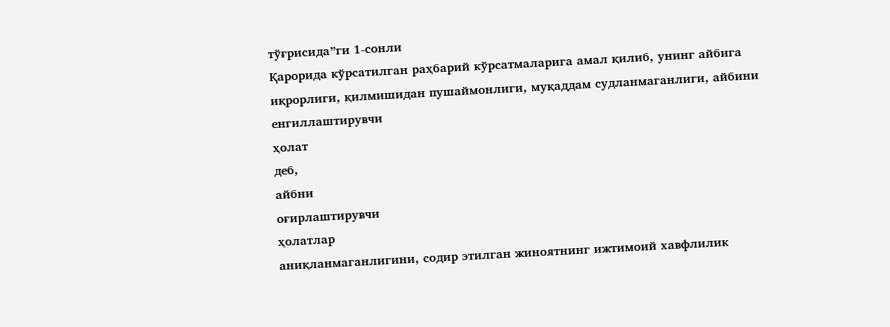тўғрисида”ги 1-сонли
Қарорида кўрсатилган раҳбарий кўрсатмаларига амал қилиб, унинг айбига
иқрорлиги, қилмишидан пушаймонлиги, муқаддам судланмаганлиги, айбини
енгиллаштирувчи
ҳолат
деб,
айбни
оғирлаштирувчи
ҳолатлар
аниқланмаганлигини, содир этилган жиноятнинг ижтимоий хавфлилик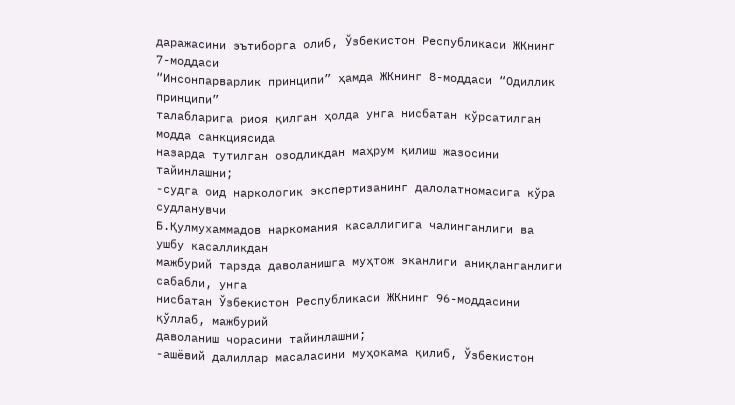даражасини эътиборга олиб, Ўзбекистон Республикаси ЖКнинг 7-моддаси
“Инсонпарварлик принципи” ҳамда ЖКнинг 8-моддаси “Одиллик принципи”
талабларига риоя қилган ҳолда унга нисбатан кўрсатилган модда санкциясида
назарда тутилган озодликдан маҳрум қилиш жазосини тайинлашни;
-судга оид наркологик экспертизанинг далолатномасига кўра судланувчи
Б.Қулмухаммадов наркомания касаллигига чалинганлиги ва ушбу касалликдан
мажбурий тарзда даволанишга муҳтож эканлиги аниқланганлиги сабабли, унга
нисбатан Ўзбекистон Республикаси ЖКнинг 96-моддасини қўллаб, мажбурий
даволаниш чорасини тайинлашни;
-ашёвий далиллар масаласини муҳокама қилиб, Ўзбекистон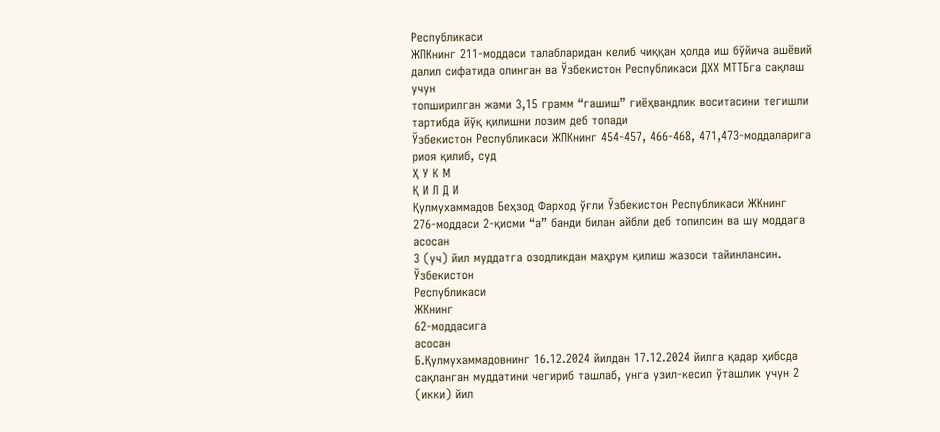Республикаси
ЖПКнинг 211-моддаси талабларидан келиб чиққан ҳолда иш бўйича ашёвий
далил сифатида олинган ва Ўзбекистон Республикаси ДХХ МТТБга сақлаш учун
топширилган жами 3,15 грамм “гашиш” гиёҳвандлик воситасини тегишли
тартибда йўқ қилишни лозим деб топади
Ўзбекистон Республикаси ЖПКнинг 454-457, 466-468, 471,473-моддаларига
риоя қилиб, суд
Ҳ У К М
Қ И Л Д И
Қулмухаммадов Беҳзод Фарход ўғли Ўзбекистон Республикаси ЖКнинг
276-моддаси 2-қисми “а” банди билан айбли деб топилсин ва шу моддага асосан
3 (уч) йил муддатга озодликдан маҳрум қилиш жазоси тайинлансин.
Ўзбекистон
Республикаси
ЖКнинг
62-моддасига
асосан
Б.Қулмухаммадовнинг 16.12.2024 йилдан 17.12.2024 йилга қадар ҳибсда
сақланган муддатини чегириб ташлаб, унга узил-кесил ўташлик учун 2 (икки) йил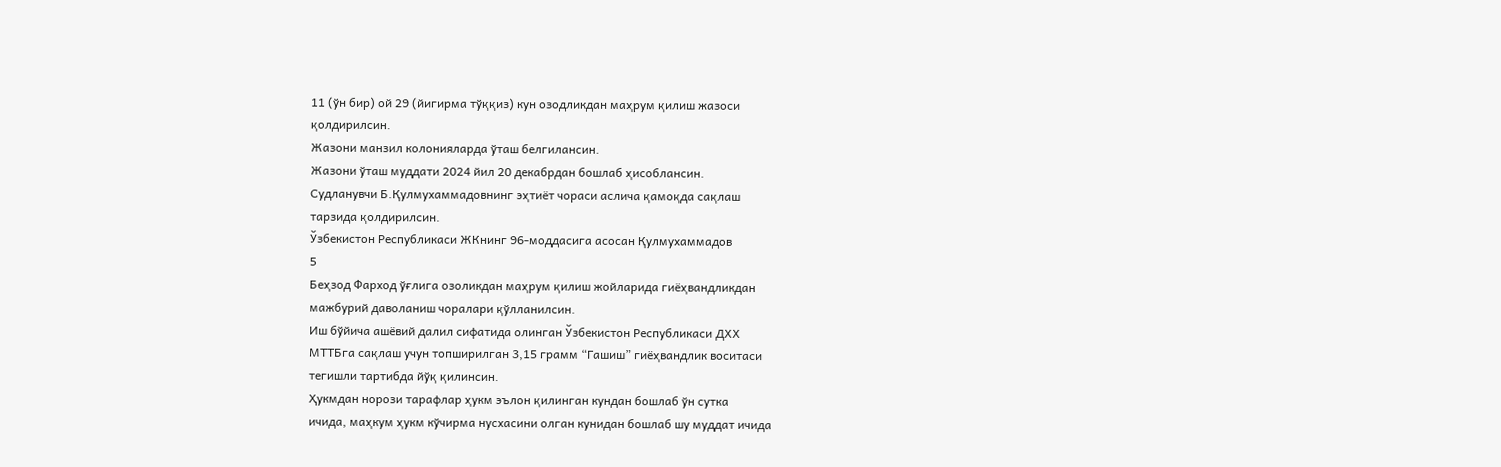11 (ўн бир) ой 29 (йигирма тўққиз) кун озодликдан маҳрум қилиш жазоси
қолдирилсин.
Жазони манзил колонияларда ўташ белгилансин.
Жазони ўташ муддати 2024 йил 20 декабрдан бошлаб ҳисоблансин.
Судланувчи Б.Қулмухаммадовнинг эҳтиёт чораси аслича қамоқда сақлаш
тарзида қолдирилсин.
Ўзбекистон Республикаси ЖКнинг 96-моддасига асосан Қулмухаммадов
5
Беҳзод Фарход ўғлига озоликдан маҳрум қилиш жойларида гиёҳвандликдан
мажбурий даволаниш чоралари қўлланилсин.
Иш бўйича ашёвий далил сифатида олинган Ўзбекистон Республикаси ДХХ
МТТБга сақлаш учун топширилган 3,15 грамм “Гашиш” гиёҳвандлик воситаси
тегишли тартибда йўқ қилинсин.
Ҳукмдан норози тарафлар ҳукм эълон қилинган кундан бошлаб ўн сутка
ичида, маҳкум ҳукм кўчирма нусхасини олган кунидан бошлаб шу муддат ичида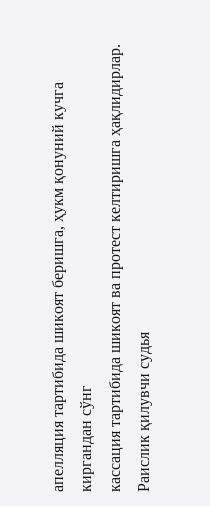апелляция тартибида шикоят беришга, ҳукм қонуний кучга киргандан сўнг
кассация тартибида шикоят ва протест келтиришга ҳақлидирлар.
Раислик қилувчи судья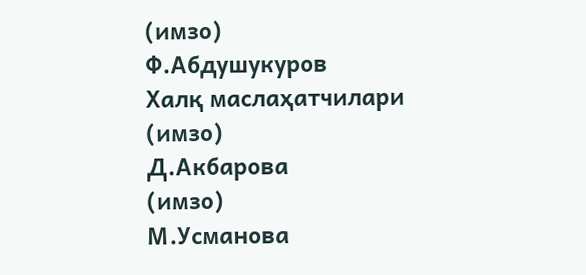(имзо)
Ф.Абдушукуров
Халқ маслаҳатчилари
(имзо)
Д.Акбарова
(имзо)
М.Усманова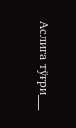Аслига тўғри___